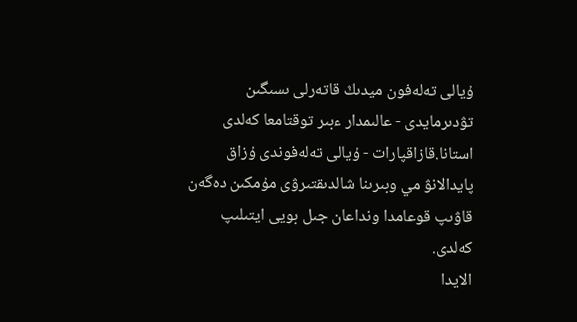ۇيالى تەلەفون ميدىڭ قاتەرلى ىسىگىن تۋدىرمايدى - عالىمدار ءبىر توقتامعا كەلدى
استانا.قازاقپارات - ۇيالى تەلەفوندى ۇزاق پايدالانۋ مي وبىرىنا شالدىقتىرۋى مۇمكىن دەگەن قاۋىپ قوعامدا ونداعان جىل بويى ايتىلىپ كەلدى.
الايدا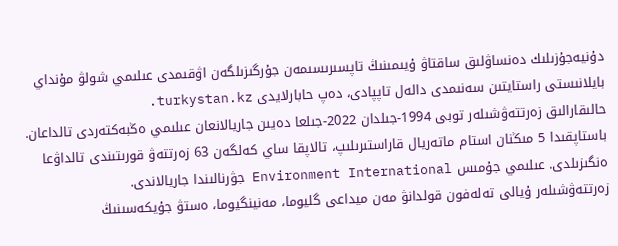دۇنيەجۇزىلىك دەنساۋلىق ساقتاۋ ۇيىمىنىڭ تاپسىرىسىمەن جۇرگىزىلگەن اۋقىمدى عىلىمي شولۋ مۇنداي بايلانىستى راستايتىن سەنىمدى دالەل تاپپادى، دەپ حابارلايدى turkystan.kz.
حالىقارالىق زەرتتەۋشىلەر توبى 1994-جىلدان 2022-جىلعا دەيىن جاريالانعان عىلىمي ەڭبەكتەردى تالداعان. باستاپقىدا 5 مىڭنان استام ماتەريال قاراستىرىلىپ، تالاپقا ساي كەلگەن 63 زەرتتەۋ قورىتىندى تالداۋعا ەنگىزىلدى. عىلىمي جۇمىس Environment International جۋرنالىندا جاريالاندى.
زەرتتەۋشىلەر ۇيالى تەلەفون قولدانۋ مەن ميداعى گليوما، مەنينگيوما، ەستۋ جۇيكەسىنىڭ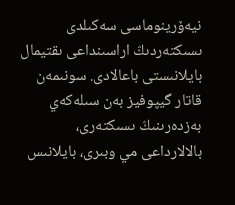نيەۆرينوماسى سەكىلدى ىسىكتەردىڭ اراسىنداعى ىقتيمال بايلانىستى باعالادى. سونىمەن قاتار گيپوفيز بەن سىلەكەي بەزدەرىنىڭ ىسىكتەرى، بالالارداعى مي وبىرى، بايلانىس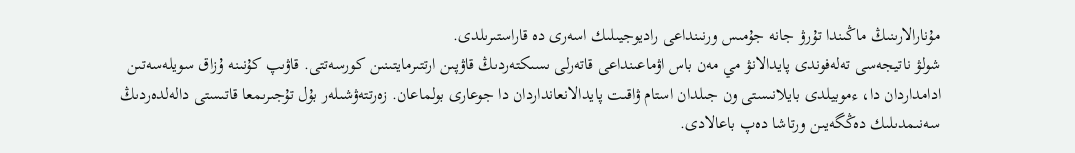مۇنارالارىنىڭ ماڭىندا تۇرۋ جانە جۇمىس ورنىنداعى راديوجيىلىك اسەرى دە قاراستىرىلدى.
شولۋ ناتيجەسى تەلەفوندى پايدالانۋ مي مەن باس اۋماعىنداعى قاتەرلى ىسىكتەردىڭ قاۋپىن ارتتىرمايتىنىن كورسەتتى. قاۋىپ كۇنىنە ۇزاق سويلەسەتىن ادامداردان دا، ءموبيلدى بايلانىستى ون جىلدان استام ۋاقىت پايدالانعانداردان دا جوعارى بولماعان. زەرتتەۋشىلەر بۇل تۇجىرىمعا قاتىستى دالەلدەردىڭ سەنىمدىلىك دەڭگەيىن ورتاشا دەپ باعالادى.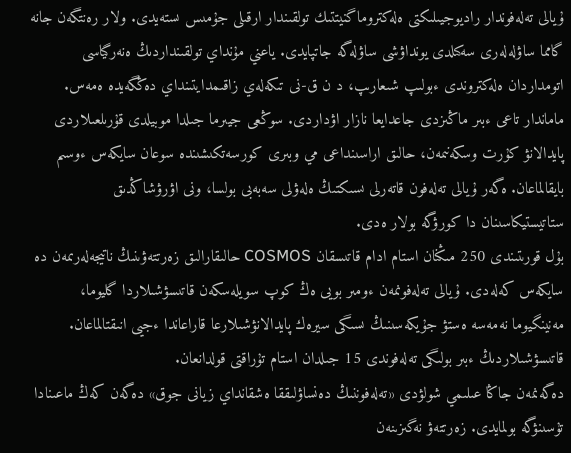ۇيالى تەلەفوندار راديوجيىلىكتى ەلەكتروماگنيتتىك تولقىندار ارقىلى جۇمىس ىستەيدى. ولار رەنتگەن جانە گامما ساۋلەلەرى سەكىلدى يونداۋشى ساۋلەگە جاتپايدى. ياعني مۇنداي تولقىنداردىڭ ەنەرگياسى اتومداردان ەلەكتروندى ءبولىپ شىعارىپ، د ن ق-نى تىكەلەي زاقىمدايتىنداي دەڭگەيدە ەمەس.
ماماندار تاعى ءبىر ماڭىزدى جاعدايعا نازار اۋداردى. سوڭعى جيىرما جىلدا موبيلدى قۇرىلعىلاردى پايدالانۋ كۇرت وسكەنىمەن، حالىق اراسىنداعى مي وبىرى كورسەتكىشىندە سوعان سايكەس ءوسىم بايقالماعان. ەگەر ۇيالى تەلەفون قاتەرلى ىسىكتىڭ ەلەۋلى سەبەبى بولسا، ونى اۋرۋشاڭدىق ستاتيستيكاسىنان دا كورۋگە بولار ەدى.
بۇل قورىتىندى 250 مىڭنان استام ادام قاتىسقان COSMOS حالىقارالىق زەرتتەۋىنىڭ ناتيجەلەرىمەن دە سايكەس كەلەدى. ۇيالى تەلەفونمەن ءومىر بويى ەڭ كوپ سويلەسكەن قاتىسۋشىلاردا گليوما، مەنينگيوما نەمەسە ەستۋ جۇيكەسىنىڭ ىسىگى سيرەك پايدالانۋشىلارعا قاراعاندا ءجيى انىقتالماعان. قاتىسۋشىلاردىڭ ءبىر بولىگى تەلەفوندى 15 جىلدان استام تۇراقتى قولدانعان.
دەگەنمەن جاڭا عىلىمي شولۋدى «تەلەفوننىڭ دەنساۋلىققا ەشقانداي زيانى جوق» دەگەن كەڭ ماعىنادا تۇسىنۋگە بولمايدى. زەرتتەۋ نەگىزىنەن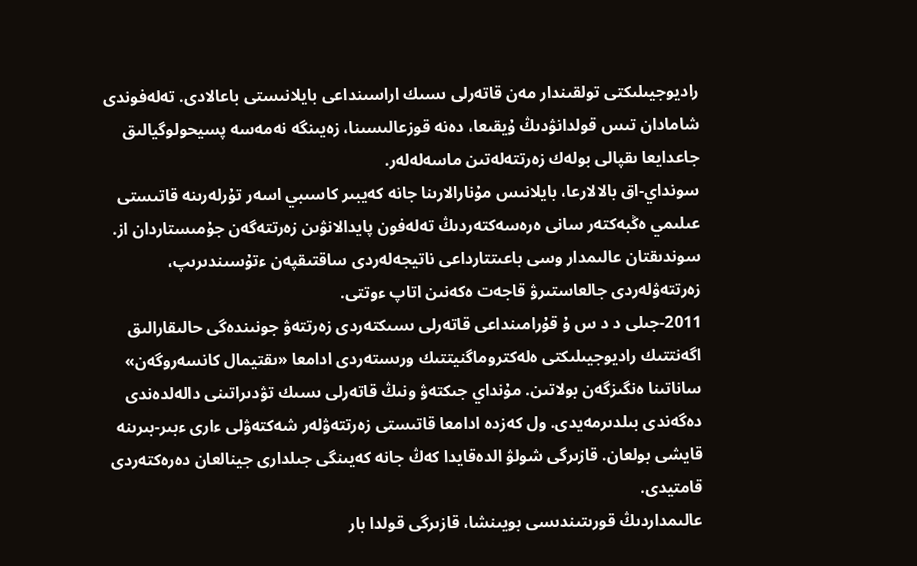راديوجيىلىكتى تولقىندار مەن قاتەرلى ىسىك اراسىنداعى بايلانىستى باعالادى. تەلەفوندى شامادان تىس قولدانۋدىڭ ۇيقىعا، دەنە قوزعالىسىنا، زەيىنگە نەمەسە پسيحولوگيالىق جاعدايعا ىقپالى بولەك زەرتتەلەتىن ماسەلەلەر.
سونداي-اق بالالارعا، بايلانىس مۇنارالارىنا جانە كەيبىر كاسىبي اسەر تۇرلەرىنە قاتىستى عىلىمي ەڭبەكتەر سانى ەرەسەكتەردىڭ تەلەفون پايدالانۋىن زەرتتەگەن جۇمىستاردان از. سوندىقتان عالىمدار وسى باعىتتارداعى ناتيجەلەردى ساقتىقپەن ءتۇسىندىرىپ، زەرتتەۋلەردى جالعاستىرۋ قاجەت ەكەنىن اتاپ ءوتتى.
2011-جىلى د د س ۇ قۇرامىنداعى قاتەرلى ىسىكتەردى زەرتتەۋ جونىندەگى حالىقارالىق اگەنتتىك راديوجيىلىكتى ەلەكتروماگنيتتىك ورىستەردى ادامعا «ىقتيمال كانسەروگەن» ساناتىنا ەنگىزگەن بولاتىن. مۇنداي جىكتەۋ ونىڭ قاتەرلى ىسىك تۋدىراتىنى دالەلدەندى دەگەندى بىلدىرمەيدى. ول كەزدە ادامعا قاتىستى زەرتتەۋلەر شەكتەۋلى ءارى ءبىر-بىرىنە قايشى بولعان. قازىرگى شولۋ الدەقايدا كەڭ جانە كەيىنگى جىلدارى جينالعان دەرەكتەردى قامتيدى.
عالىمداردىڭ قورىتىندىسى بويىنشا، قازىرگى قولدا بار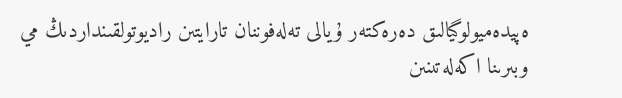ەپيدەميولوگيالىق دەرەكتەر ۇيالى تەلەفوننان تارايتىن راديوتولقىنداردىڭ مي وبىرىنا اكەلەتىنىن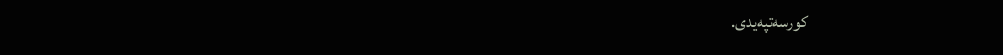كورسەتپەيدى.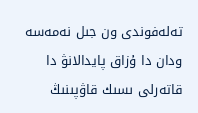تەلەفوندى ون جىل نەمەسە ودان دا ۇزاق پايدالانۋ دا قاتەرلى ىسىك قاۋپىنىڭ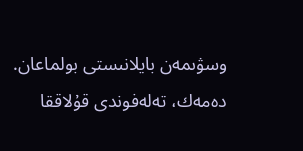وسۋىمەن بايلانىستى بولماعان.
دەمەك، تەلەفوندى قۇلاققا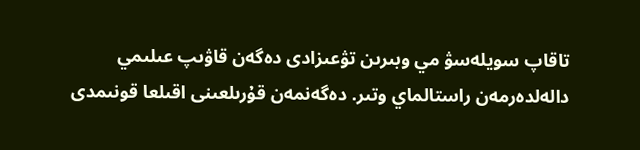تاقاپ سويلەسۋ مي وبىرىن تۋعىزادى دەگەن قاۋىپ عىلىمي دالەلدەرمەن راستالماي وتىر. دەگەنمەن قۇرىلعىنى اقىلعا قونىمدى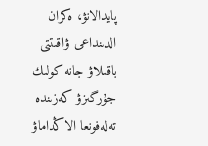پايدالانۋ، ەكران الدىنداعى ۋاقىتتى باقىلاۋ جانە كولىك جۇرگىزۋ كەزىندە تەلەفونعا الاڭداماۋ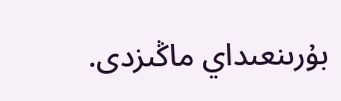بۇرىنعىداي ماڭىزدى.